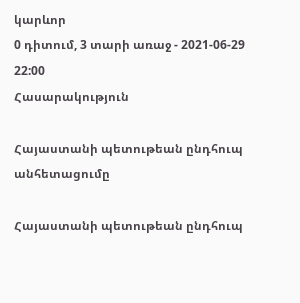կարևոր
0 դիտում, 3 տարի առաջ - 2021-06-29 22:00
Հասարակություն

Հայաստանի պետութեան ընդհուպ անհետացումը

Հայաստանի պետութեան ընդհուպ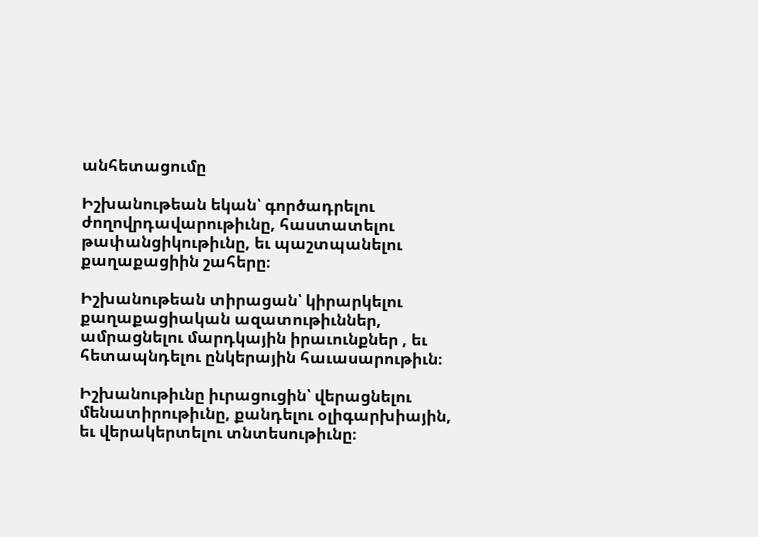անհետացումը

Իշխանութեան եկան՝ գործադրելու ժողովրդավարութիւնը, հաստատելու թափանցիկութիւնը, եւ պաշտպանելու քաղաքացիին շահերը։

Իշխանութեան տիրացան՝ կիրարկելու քաղաքացիական ազատութիւններ, ամրացնելու մարդկային իրաւունքներ , եւ հետապնդելու ընկերային հաւասարութիւն։

Իշխանութիւնը իւրացուցին՝ վերացնելու մենատիրութիւնը, քանդելու օլիգարխիային, եւ վերակերտելու տնտեսութիւնը։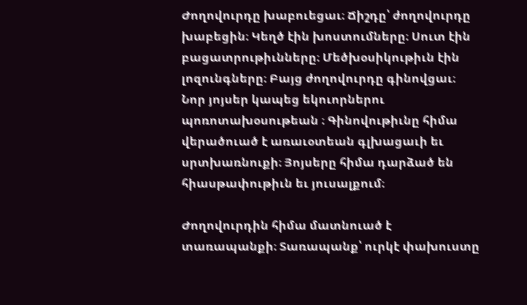Ժողովուրդը խաբուեցաւ։ Ճիշդը՝ ժողովուրդը խաբեցին։ Կեղծ էին խոստումները։ Սուտ էին բացատրութիւնները։ Մեծխօսիկութիւն էին լոզունգները։ Բայց ժողովուրդը գինովցաւ։ Նոր յոյսեր կապեց եկուորներու պոռոտախօսութեան ։ Գինովութիւնը հիմա վերածուած է առաւօտեան գլխացաւի եւ սրտխառնուքի։ Յոյսերը հիմա դարձած են հիասթափութիւն եւ յուսալքում։

Ժողովուրդին հիմա մատնուած է տառապանքի։ Տառապանք՝ ուրկէ փախուստը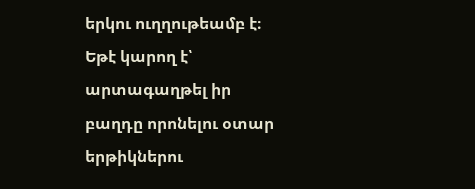երկու ուղղութեամբ է։ Եթէ կարող է՝ արտագաղթել իր բաղդը որոնելու օտար երթիկներու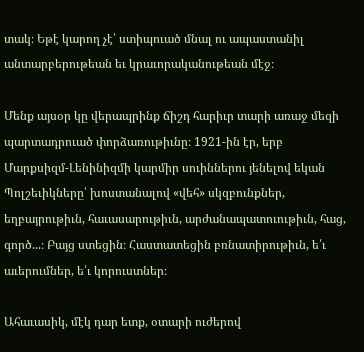տակ։ Եթէ կարող չէ՝ ստիպուած մնալ ու ապաստանիլ անտարբերութեան եւ կրաւորականութեան մէջ։

Մենք այսօր կը վերապրինք ճիշդ հարիւր տարի առաջ մեզի պարտադրուած փորձառութիւնը։ 1921-ին էր, երբ Մարքսիզմ-Լենինիզմի կարմիր սուիններու յենելով եկան Պոլշեւիկները՝ խոստանալով «վեհ» սկզբունքներ, եղբայրութիւն, հաւասարութիւն, արժանապատուութիւն, հաց, գործ...։ Բայց ստեցին։ Հաստատեցին բռնատիրութիւն, ե՛ւ աւերումներ, ե՛ւ կորուստներ։

Ահաւասիկ, մէկ դար ետք, օտարի ուժերով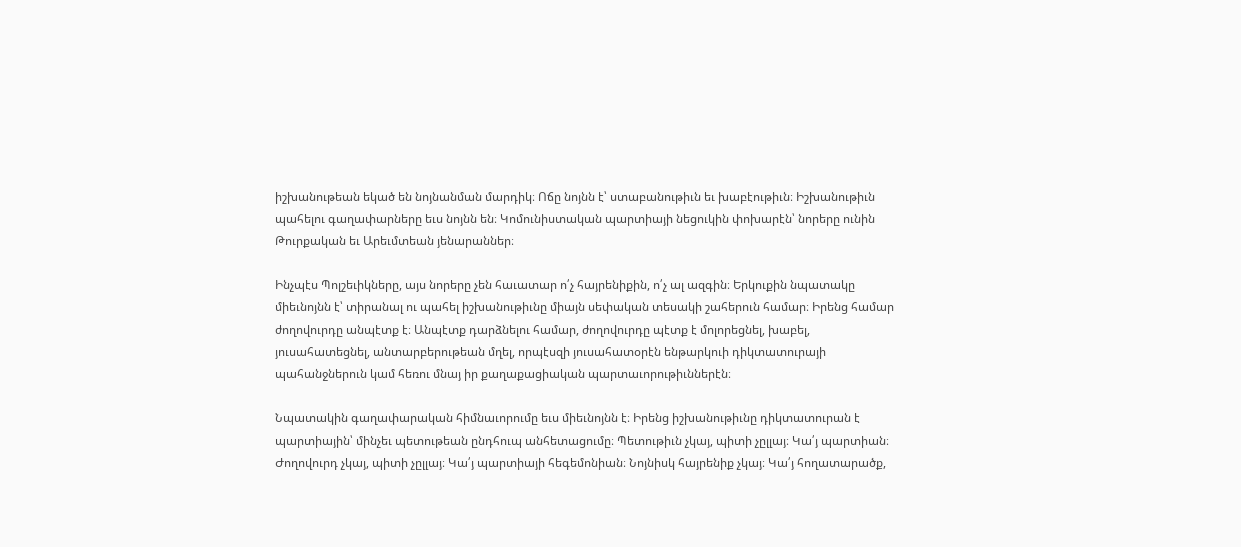իշխանութեան եկած են նոյնանման մարդիկ։ Ոճը նոյնն է՝ ստաբանութիւն եւ խաբէութիւն։ Իշխանութիւն պահելու գաղափարները եւս նոյնն են։ Կոմունիստական պարտիայի նեցուկին փոխարէն՝ նորերը ունին Թուրքական եւ Արեւմտեան յենարաններ։

Ինչպէս Պոլշեւիկները, այս նորերը չեն հաւատար ո՛չ հայրենիքին, ո՛չ ալ ազգին։ Երկուքին նպատակը միեւնոյնն է՝ տիրանալ ու պահել իշխանութիւնը միայն սեփական տեսակի շահերուն համար։ Իրենց համար ժողովուրդը անպէտք է։ Անպէտք դարձնելու համար, ժողովուրդը պէտք է մոլորեցնել, խաբել, յուսահատեցնել, անտարբերութեան մղել, որպէսզի յուսահատօրէն ենթարկուի դիկտատուրայի պահանջներուն կամ հեռու մնայ իր քաղաքացիական պարտաւորութիւններէն։

Նպատակին գաղափարական հիմնաւորումը եւս միեւնոյնն է։ Իրենց իշխանութիւնը դիկտատուրան է պարտիային՝ մինչեւ պետութեան ընդհուպ անհետացումը։ Պետութիւն չկայ, պիտի չըլլայ։ Կա՛յ պարտիան։ Ժողովուրդ չկայ, պիտի չըլլայ։ Կա՛յ պարտիայի հեգեմոնիան։ Նոյնիսկ հայրենիք չկայ։ Կա՛յ հողատարածք,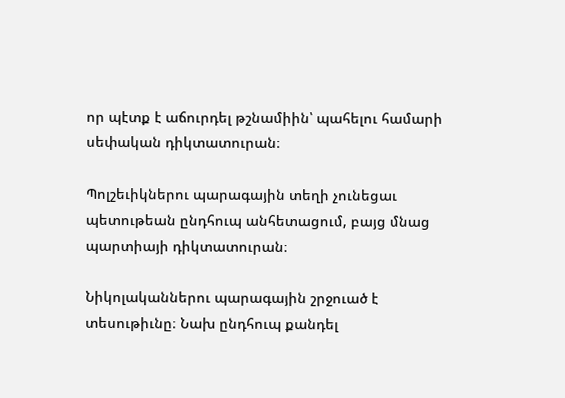որ պէտք է աճուրդել թշնամիին՝ պահելու համարի սեփական դիկտատուրան։

Պոլշեւիկներու պարագային տեղի չունեցաւ պետութեան ընդհուպ անհետացում, բայց մնաց պարտիայի դիկտատուրան։

Նիկոլականներու պարագային շրջուած է տեսութիւնը։ Նախ ընդհուպ քանդել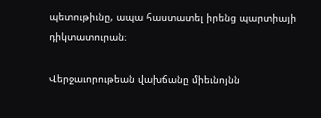պետութիւնը, ապա հաստատել իրենց պարտիայի դիկտատուրան։

Վերջաւորութեան վախճանը միեւնոյնն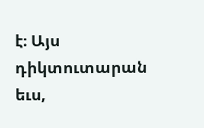է։ Այս դիկտուտարան եւս,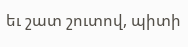եւ շատ շուտով, պիտի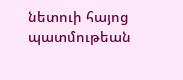նետուի հայոց պատմութեան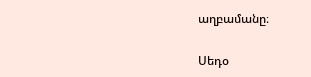աղբամանը։

Սեդօ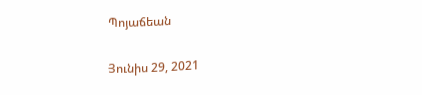Պոյաճեան

Յունիս 29, 2021